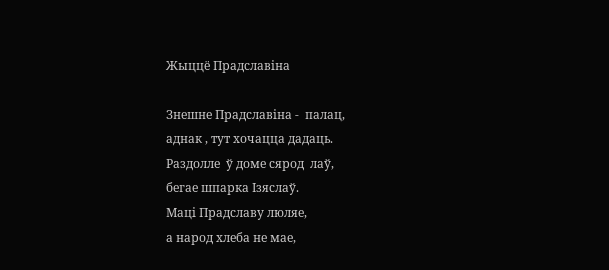Жыццё Прадславiна

Знешне Прадславiна -  палац,
аднак , тут хочацца дадаць.
Раздолле  ў доме сярод  лаў,
бегае шпарка Ізяслаў.
Мацi Прадславу люляе,
а народ хлеба не мае,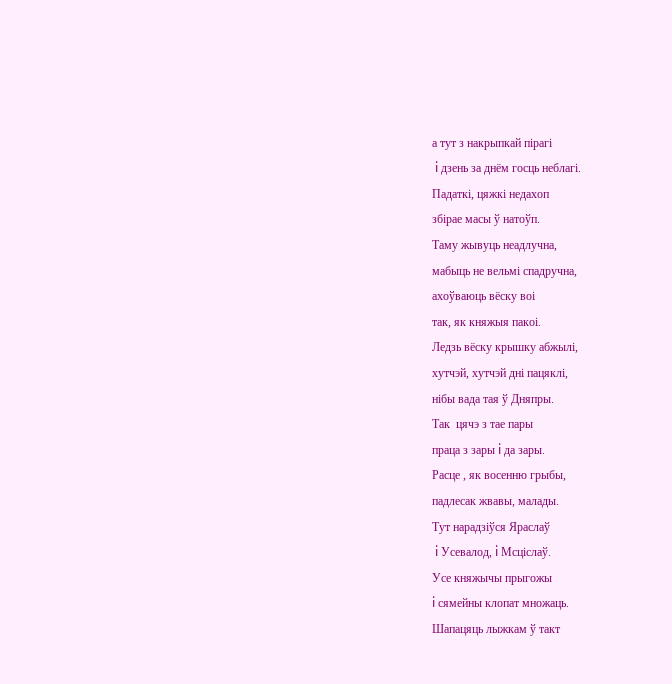а тут з накрыпкай пірагi
 i дзень за днём госць неблагi.
Падаткi, цяжкi недахоп
збiрае масы ў натоўп.
Таму жывуць неадлучна,
мабыць не вельмi спадручна,
ахоўваюць вёску воi
так, як княжыя пакоi.
Ледзь вёску крышку абжылi,
хутчэй, хутчэй днi пацяклi,
нiбы вада тая ў Дняпры.
Так  цячэ з тае пары
праца з зары i да зары.
Расце , як восенню грыбы,
падлесак жвавы, малады.
Тут нарадзiўся Яраслаў
 i Усевалод, i Мсцiслаў.
Усе княжычы прыгожы
i сямейны клопат множаць.
Шапацяць лыжкам ў такт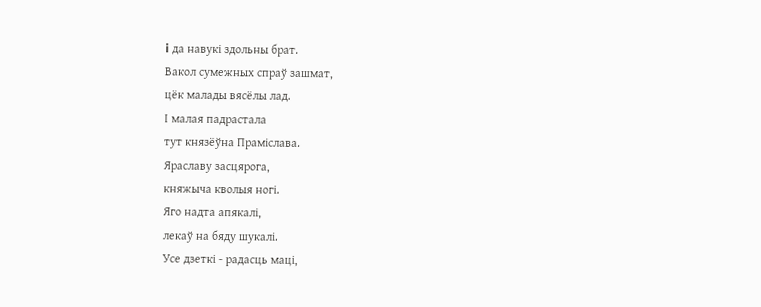i да навукi здольны брат.
Вакол сумежных спраў зашмат,
цёк малады вясёлы лад.
І малая падрастала
тут князёўна Прамiслава.
Яраславу засцярога,
княжыча кволыя ногi.
Яго надта апякалi,
лекаў на бяду шукалi.
Усе дзеткi - радасць мацi,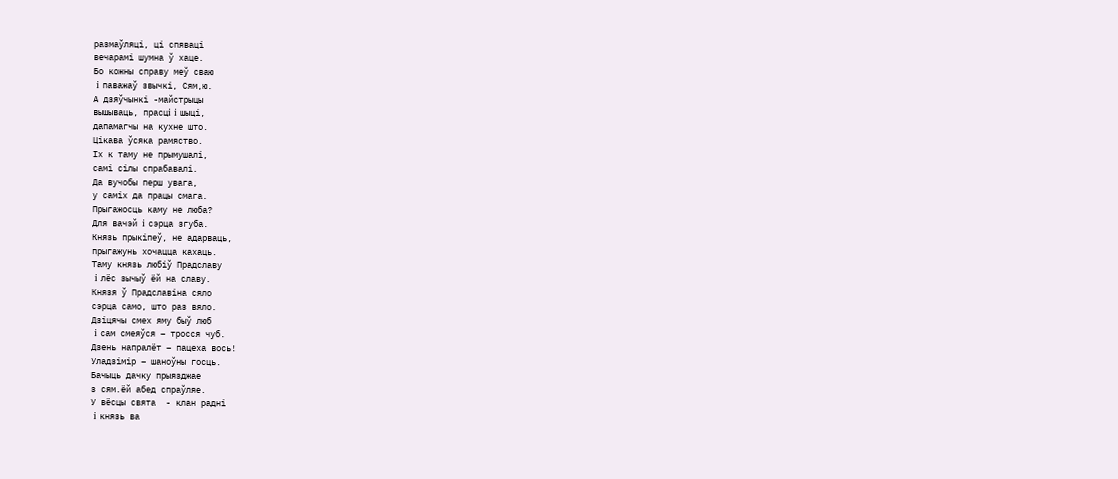размаўляцi, цi спявацi
вечарамi шумна ў хаце.
Бо кожны справу меў сваю
 i паважаў звычкi, Сям,ю.
А дзяўчынкi -майстрыцы
вышываць, прасцi i шыцi,
дапамагчы на кухне што.
Цiкава ўсяка рамяство.
Іх к таму не прымушалi,
самi сiлы спрабавалi.
Да вучобы перш увага,
у самiх да працы смага.
Прыгажосць каму не люба?
Для вачэй i сэрца згуба.
Князь прыкiпеў, не адарваць,
прыгажунь хочацца кахаць.
Таму князь любiў Прадславу
 i лёс зычыў ёй на славу.
Князя ў Прадславiна сяло
сэрца само, што раз вяло.
Дзіцячы смех яму быў люб
 i сам смеяўся – тросся чуб.
Дзень напралёт – пацеха вось!
Уладзiмiр – шаноўны госць.
Бачыць дачку прыязджае
з сям.ёй абед спраўляе.
У вёсцы свята  - клан раднi
 i князь ва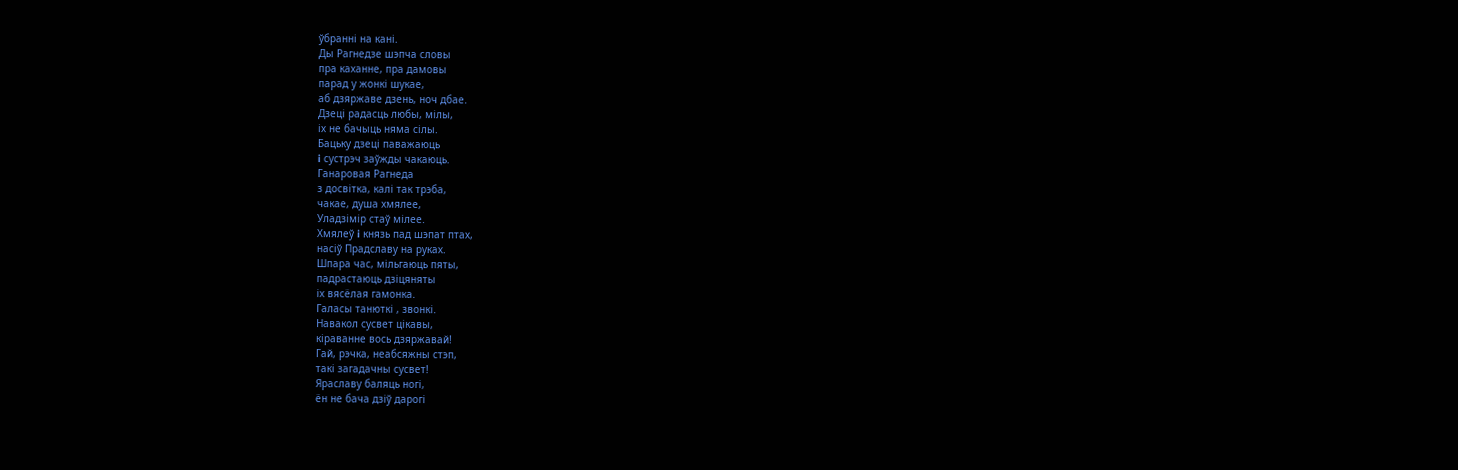ўбраннi на канi.
Ды Рагнедзе шэпча словы
пра каханне, пра дамовы
парад у жонкi шукае,
аб дзяржаве дзень, ноч дбае.
Дзецi радасць любы, мiлы,
iх не бачыць няма сiлы.
Бацьку дзецi паважаюць
i сустрэч заўжды чакаюць.
Ганаровая Рагнеда
з досвiтка, калi так трэба,
чакае, душа хмялее,
Уладзiмiр стаў мiлее.
Хмялеў i князь пад шэпат птах,
насiў Прадславу на руках.
Шпара час, мiльгаюць пяты,
падрастаюць дзiцяняты
iх вясёлая гамонка.
Галасы танюткi , звонкi.
Навакол сусвет цiкавы,
кiраванне вось дзяржавай!
Гай, рэчка, неабсяжны стэп,
такi загадачны сусвет!
Яраславу баляць ногi,
ён не бача дзiў дарогі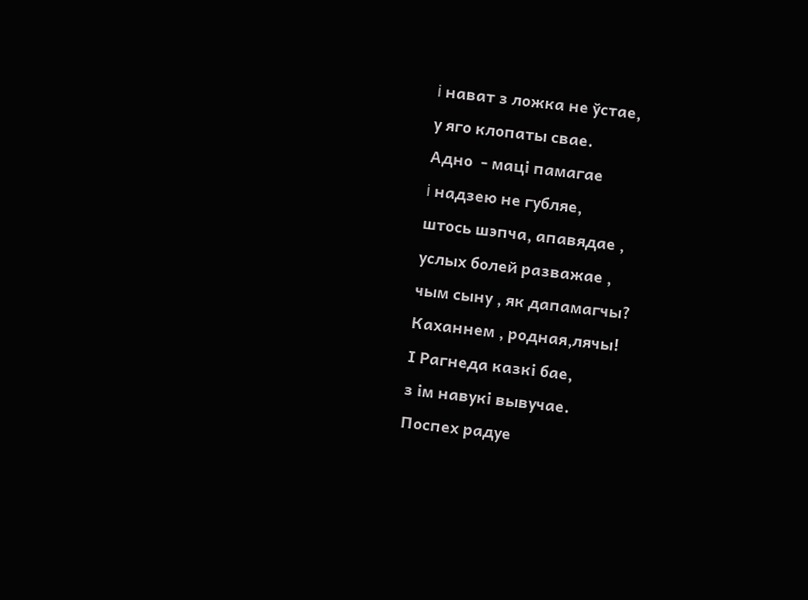i нават з ложка не ўстае,
у яго клопаты свае.
Адно  - мацi памагае
i надзею не губляе,
штось шэпча, апавядае ,
услых болей разважае ,
чым сыну , як дапамагчы?
Каханнем , родная,лячы!
І Рагнеда казкi бае,
з iм навукi вывучае.
Поспех радуе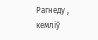Рагнеду ,
кемлiў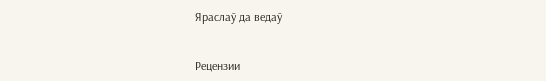Яраслаў да ведаў


Рецензии